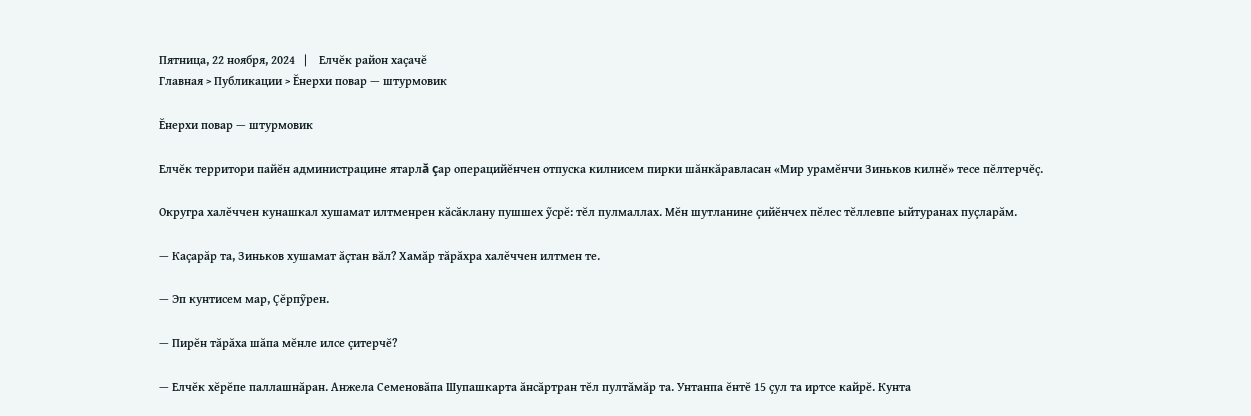Пятница, 22 ноября, 2024   |    Елчĕк район хаçачĕ
Главная > Публикации > Ĕнерхи повар — штурмовик

Ĕнерхи повар — штурмовик

Елчĕк территори пайĕн администрацине ятарлă çар операцийĕнчен отпуска килнисем пирки шăнкăравласан «Мир урамĕнчи Зиньков килнĕ» тесе пĕлтерчĕç.

Округра халĕччен кунашкал хушамат илтменрен кăсăклану пушшех ỹсрĕ: тĕл пулмаллах. Мĕн шутланине çийĕнчех пĕлес тĕллевпе ыйтуранах пуçларăм.

— Каçарăр та, Зиньков хушамат ăçтан вăл? Хамăр тăрăхра халĕччен илтмен те.

— Эп кунтисем мар, Çĕрпỹрен.

— Пирĕн тăрăха шăпа мĕнле илсе çитерчĕ?

— Елчĕк хĕрĕпе паллашнăран. Анжела Семеновăпа Шупашкарта ăнсăртран тĕл пултăмăр та. Унтанпа ĕнтĕ 15 çул та иртсе кайрĕ. Кунта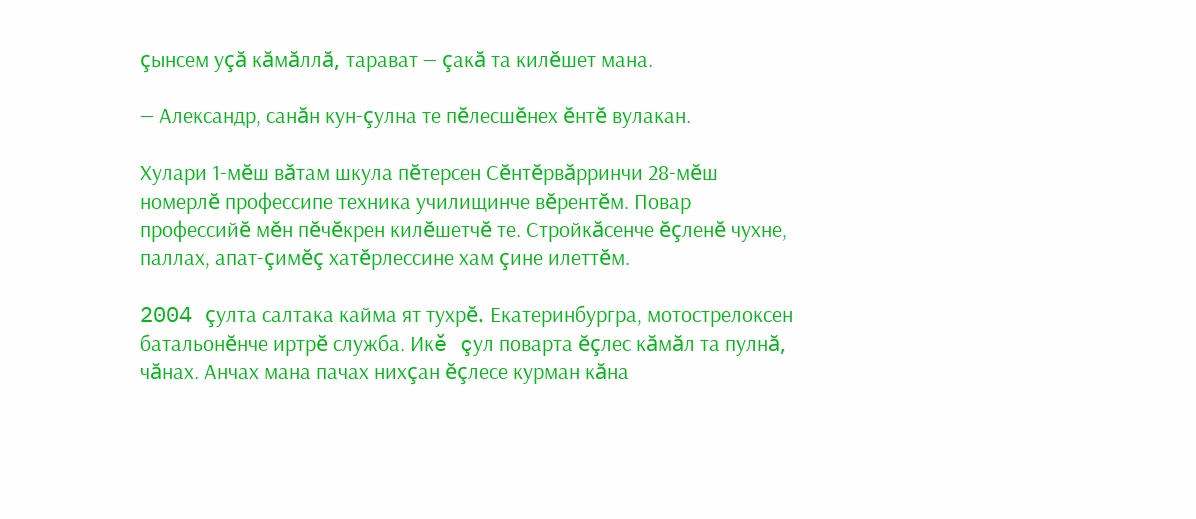çынсем уçă кăмăллă, тарават — çакă та килĕшет мана.

— Александр, санăн кун-çулна те пĕлесшĕнех ĕнтĕ вулакан.

Хулари 1-мĕш вăтам шкула пĕтерсен Сĕнтĕрвăрринчи 28-мĕш номерлĕ профессипе техника училищинче вĕрентĕм. Повар профессийĕ мĕн пĕчĕкрен килĕшетчĕ те. Стройкăсенче ĕçленĕ чухне, паллах, апат-çимĕç хатĕрлессине хам çине илеттĕм.

2004 çулта салтака кайма ят тухрĕ. Екатеринбургра, мотострелоксен батальонĕнче иртрĕ служба. Икĕ çул поварта ĕçлес кăмăл та пулнă, чăнах. Анчах мана пачах нихçан ĕçлесе курман кăна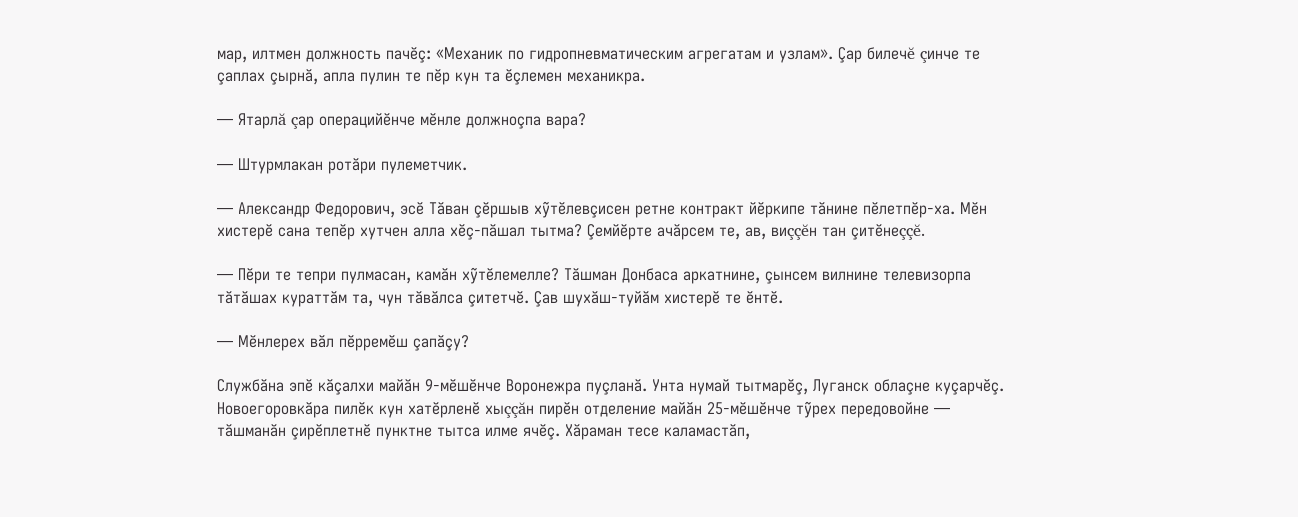мар, илтмен должность пачĕç: «Механик по гидропневматическим агрегатам и узлам». Çар билечĕ çинче те çаплах çырнă, апла пулин те пĕр кун та ĕçлемен механикра.

— Ятарлă çар операцийĕнче мĕнле должноçпа вара?

— Штурмлакан ротăри пулеметчик.

— Александр Федорович, эсĕ Тăван çĕршыв хỹтĕлевçисен ретне контракт йĕркипе тăнине пĕлетпĕр-ха. Мĕн хистерĕ сана тепĕр хутчен алла хĕç-пăшал тытма? Çемйĕрте ачăрсем те, ав, виççĕн тан çитĕнеççĕ.

— Пĕри те тепри пулмасан, камăн хỹтĕлемелле? Тăшман Донбаса аркатнине, çынсем вилнине телевизорпа тăтăшах кураттăм та, чун тăвăлса çитетчĕ. Çав шухăш-туйăм хистерĕ те ĕнтĕ.

— Мĕнлерех вăл пĕрремĕш çапăçу?

Службăна эпĕ кăçалхи майăн 9-мĕшĕнче Воронежра пуçланă. Унта нумай тытмарĕç, Луганск облаçне куçарчĕç. Новоегоровкăра пилĕк кун хатĕрленĕ хыççăн пирĕн отделение майăн 25-мĕшĕнче тỹрех передовойне — тăшманăн çирĕплетнĕ пунктне тытса илме ячĕç. Хăраман тесе каламастăп,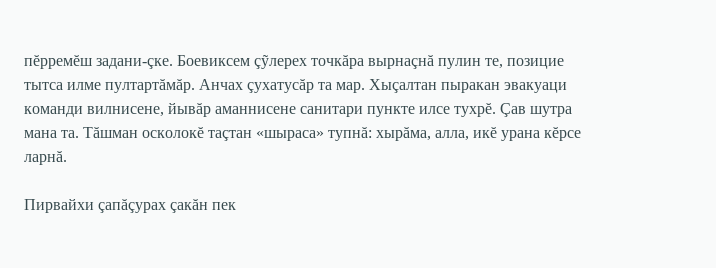пĕрремĕш задани-çке. Боевиксем çỹлерех точкăра вырнаçнă пулин те, позицие тытса илме пултартăмăр. Анчах çухатусăр та мар. Хыçалтан пыракан эвакуаци команди вилнисене, йывăр аманнисене санитари пункте илсе тухрĕ. Çав шутра мана та. Тăшман осколокĕ таçтан «шыраса» тупнă: хырăма, алла, икĕ урана кĕрсе ларнă.

Пирвайхи çапăçурах çакăн пек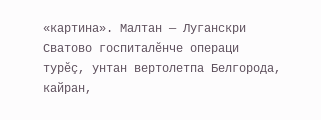«картина». Малтан — Луганскри Сватово госпиталĕнче операци турĕç, унтан вертолетпа Белгорода, кайран,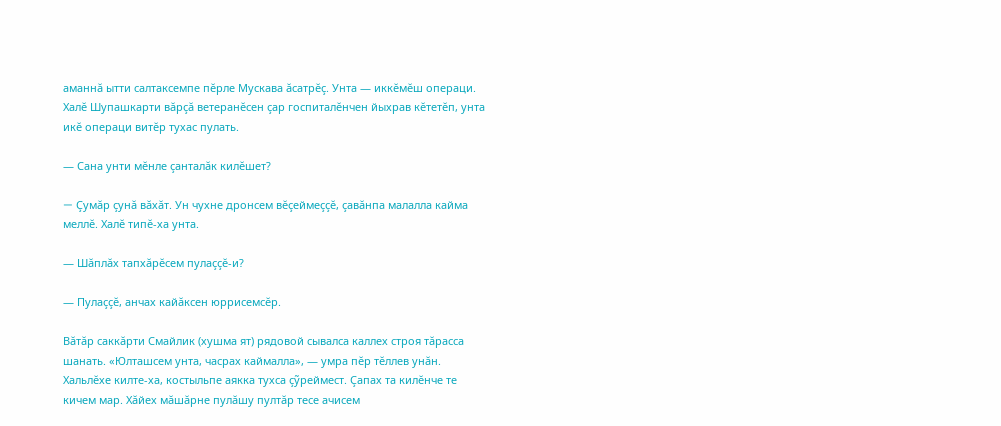аманнă ытти салтаксемпе пĕрле Мускава ăсатрĕç. Унта — иккĕмĕш операци. Халĕ Шупашкарти вăрçă ветеранĕсен çар госпиталĕнчен йыхрав кĕтетĕп, унта икĕ операци витĕр тухас пулать.

— Сана унти мĕнле çанталăк килĕшет?

— Çумăр çунă вăхăт. Ун чухне дронсем вĕçеймеççĕ, çавăнпа малалла кайма меллĕ. Халĕ типĕ-ха унта.

— Шăплăх тапхăрĕсем пулаççĕ-и?

— Пулаççĕ, анчах кайăксен юррисемсĕр.

Вăтăр саккăрти Смайлик (хушма ят) рядовой сывалса каллех строя тăрасса шанать. «Юлташсем унта, часрах каймалла», — умра пĕр тĕллев унăн. Хальлĕхе килте-ха, костыльпе аякка тухса çỹреймест. Çапах та килĕнче те кичем мар. Хăйех мăшăрне пулăшу пултăр тесе ачисем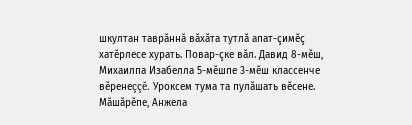шкултан таврăннă вăхăта тутлă апат-çимĕç хатĕрлесе хурать. Повар-çке вăл. Давид 8-мĕш, Михаилпа Изабелла 5-мĕшпе 3-мĕш классенче вĕренеççĕ. Уроксем тума та пулăшать вĕсене. Мăшăрĕпе, Анжела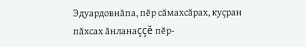Эдуардовнăпа, пĕр сăмахсăрах, куçран пăхсах ăнланаççĕ пĕр-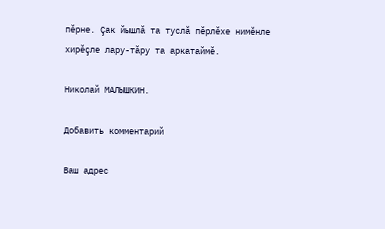пĕрне. Çак йышлă та туслă пĕрлĕхе нимĕнле хирĕçле лару-тăру та аркатаймĕ.

Николай МАЛЫШКИН.

Добавить комментарий

Ваш адрес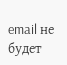email не будет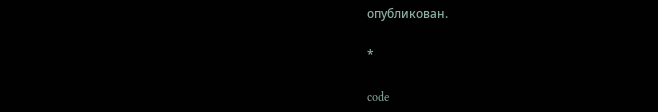опубликован.

*

code